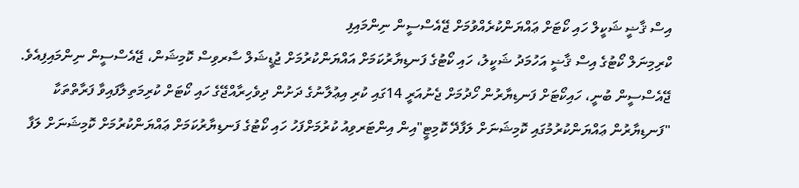އިސް ޤާޟީ ޝަކީލް ހައި ކޯޓަށް ޢައްޔަންކުރެއްވުމަށް ޖޭއެސްސީން ނިންމައިފި
ކްރިމިނަލް ކޯޓުގެ އިސް ޤާޟީ އަހުމަދު ޝަކީލު، ހައި ކޯޓުގެ ފަނޑިޔާރުކަމަށް އައްޔަންކުރުމަށް ޖުޑީޝަލް ސާރވިސް ކޮމިޝަން، ޖޭއެސްސީން ނިންމައިފިއެވެ.
ޖޭއެސްސީން ބުނީ، ހައިކޯޓަށް ފަނޑިޔާރުން ހޯދުމަށް ޖެނުއަރީ 14ގައި ކުރި އިޢުލާނުގެ ދަށުން ދިވެހިރާއްޖޭގެ ހައި ކޯޓަށް ކުރިމަތިލާފައިވާ ފަރާތްތަކާ "ފަނޑިޔާރުން ޢައްޔަންކުރުމުގައި ކޮމިޝަނަށް ލަފާދޭ ކޮމިޓީ"އިން އިންޓަރވިއު ކުރުމަށްފަހު ހައި ކޯޓުގެ ފަނޑިޔާރުކަމަށް ޢައްޔަންކުރުމަށް ކޮމިޝަނަށް ލަފާ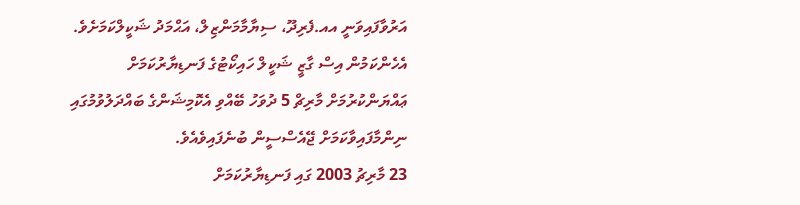އަރުވާފައިވަނީ އއ.ފެރިދޫ، ސިޔާމާމަންޒިލް، އަޙްމަދު ޝަކީލްކަމަށެވެ.
އެހެންކަމުން އިސް ގާޒީ ޝަކީލް ހައިކޯޓުގެ ފަނޑިޔާރުކަމަށް ޢައްޔަންކުރުމަށް މާރިޗް 5 ދުވަހު ބޭއްވި އެކޮމިޝަންގެ ބައްދަލުވުމުގައި ނިންމާފައިވާކަމަށް ޖޭއެސްސީން ބުނެފައިވެއެވެ.
23 މާރިޗު 2003 ގައި ފަނޑިޔާރުކަމަށް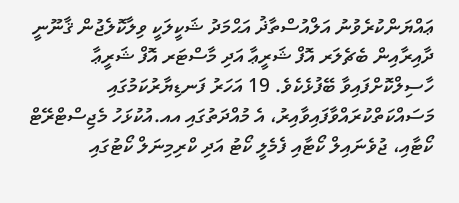ޢައްޔަންކުރެވުނު އަލްއުސްތާޛު އަޙްމަދު ޝަކީލަކީ ވިލާކޮލެޖުން ޤާނޫނީ ދާއިރާއިން ބެޗެލަރ އޮފް ޝަރީޢާ އަދި މާސްޓަރ އޮފް ޝަރީޢާ ހާސިލްކޮށްފައިވާ ބޭފުޅެކެވެ. 19 އަހަރު ފަނޑިޔާރުކަމުގައި މަސައްކަތްކުރައްވާފައިވާއިރު، އެ މުއްދަތުގައި އއ.އުކުޅަހު މެޖިސްޓްރޭޓް ކޯޓާއި، ޖުވެނައިލް ކޯޓާއި ފެމެލީ ކޯޓު އަދި ކްރިމިނަލް ކޯޓުގައި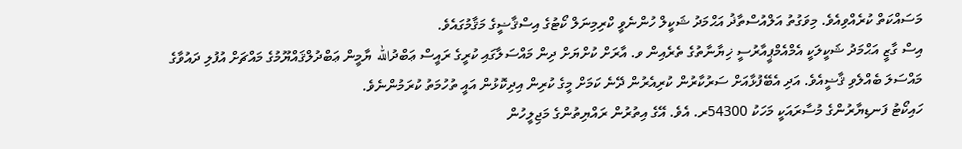މަސައްކަތް ކުރެއްވިއެވެ. މިވަގުތު އަލްއުސްތާޛު އަޙްމަދު ޝަކީލް ހުންނެވީ ކްރިމިނަލް ކޯޓުގެ އިސްޤާޟީގެ މަޤާމުގައެވެ.
އިސް ގާޒީ އަޙްމަދު ޝަކީލަކީ އެމްއެމްޕީއާރުސީ ޚިޔާނާތުގެ ތެރެއިން ވ. އާރަށް ކުށްޔަށް ދިން މައްސަލާގައި ކުރީގެ ރައީސް ޢަބްދުالله ޔާމީން ޢަބްދުލްޤައްޔޫމުގެ މައްޗަށް އުފުލި ދައުވާގެ މައްސަލަ ބެއްލެވި ޤާޟީއެވެ. އަދި އެބޭފުޅާއަށް ސަރުކާރުން ކުރިއެރުން ދޭނެ ކަމަށް މީގެ ކުރިން އިދިކޮޅުން އައީ ތުހުމަތު ކުރަމުންނެވެ.
ހައިކޯޓު ފަނޑިޔާރުންގެ މުސާރައަކީ މަހަކު 54300ރ. އެވެ. އޭގެ އިތުރުން ރައްޔިތުންގެ މަޖިލީހުން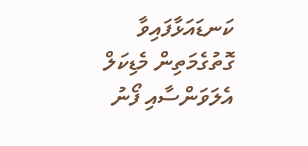ކަނޑައަޅާފައިވާ ގޮތުގެމަތިން މެޑިކަލް އެލަވަންސާއި ފޯނު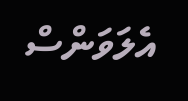އެލަވަންސް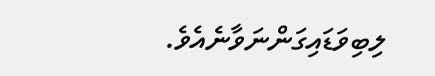ލިބިވަޑައިގަންނަވާނެއެވެ.